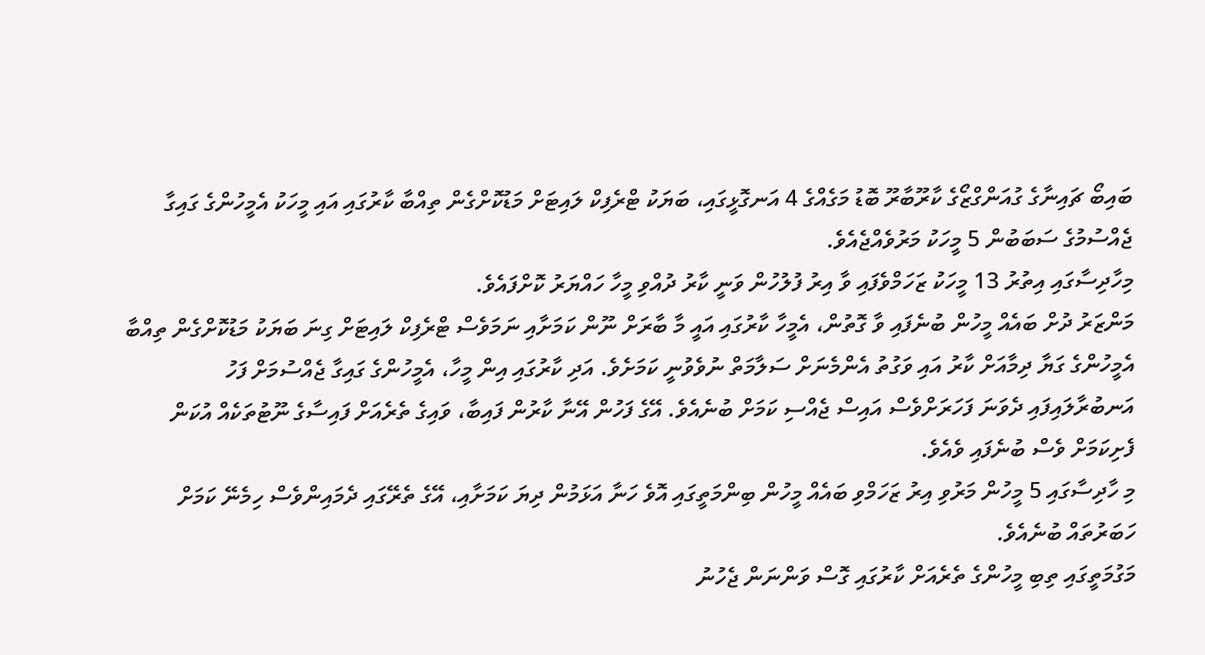ބައިބޯ ޗައިނާގެ ގުއަންގްޒޯގެ ކާރޫބާރޫ ބޮޑު މަގެއްގެ 4 އަނގޮޅީގައި، ބަޔަކު ޓްރެފިކް ލައިޓަށް މަޑުކޮށްގެން ތިއްބާ ކާރުގައި އައި މީހަކު އެމީހުންގެ ގައިގާ ޖެއްސުމުގެ ސަބަބުން 5 މީހަކު މަރުވެއްޖެއެވެ.
މިހާދިސާގައި އިތުރު 13 މީހަކު ޒަހަމްވެފައި ވާ އިރު ފުލުހުން ވަނީ ކާރު ދުއްވި މީހާ ހައްޔަރު ކޮށްފައެވެ.
މަންޒަރު ދުށް ބައެއް މީހުން ބުނެފައި ވާ ގޮތުން، އެމީހާ ކާރުގައި އައީ މާ ބާރަށް ނޫން ކަމަށާއި ނަމަވެސް ޓްރެފިކް ލައިޓަށް ގިނަ ބަޔަކު މަޑުކޮށްގެން ތިއްބާ އެމީހުންގެ ގަޔާ ދިމާއަށް ކާރު އައި ވަގުތު އެންމެނަށް ސަލާމަތް ނުވެވުނީ ކަމަށެވެ. އަދި ކާރުގައި އިން މީހާ، އެމީހުންގެ ގައިގާ ޖެއްސުމަށް ފަހު އަނބުރާލައިފައި ދެވަނަ ފަހަރަށްވެސް އައިސް ޖެއްސި ކަމަށް ބުނެއެވެ. އޭގެ ފަހުން އޭނާ ކާރުން ފައިބާ، ވައިގެ ތެރެއަށް ފައިސާގެ ނޫޓުތަކެއް އުކަން ފެށިކަމަށް ވެސް ބުނެފައި ވެއެވެ.
މި ހާދިސާގައި 5 މީހުން މަރުވި އިރު ޒަހަމްވި ބައެއް މީހުން ބިންމަތީގައި އޮވެ ހަނާ އަޅަމުން ދިޔަ ކަމަށާއި، އޭގެ ތެރޭގައި ދެމައިންވެސް ހިމެނޭ ކަމަށް ހަބަރުތައް ބުނެއެވެ.
މަގުމަތީގައި ތިބި މީހުންގެ ތެރެއަށް ކާރުގައި ގޮސް ވަންނަން ޖެހުނު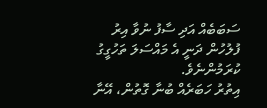ސަބަބެއް އަދި ސާފު ނުވާ އިރު ފުލުހުން ދަނީ އެ މައްސަލަ ތަހުގީގު ކުރަމުންނެވެ.
އިތުރު ހަބަރެއް ބުނާ ގޮތުން، އޭނާ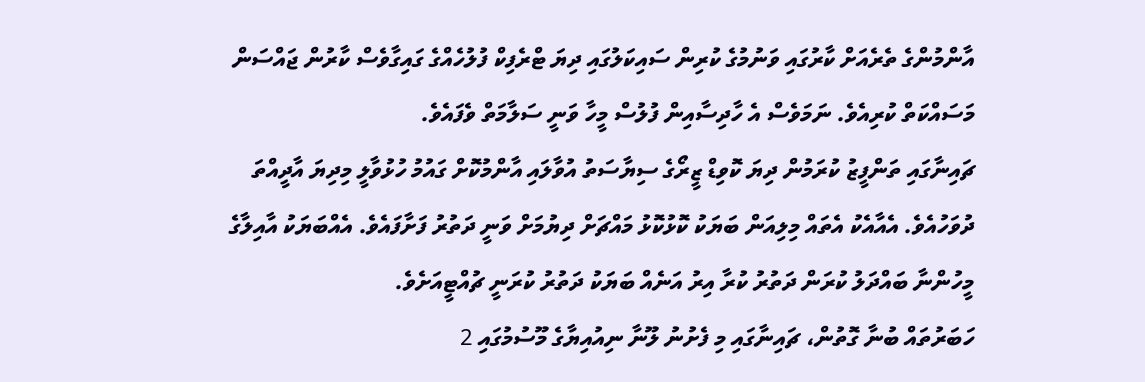އާންމުންގެ ތެރެއަށް ކާރުގައި ވަނުމުގެ ކުރިން ސައިކަލުގައި ދިޔަ ޓްރެފިކް ފުލުހެއްގެ ގައިގާވެސް ކާރުން ޖައްސަން މަސައްކަތް ކުރިއެވެ. ނަމަވެސް އެ ހާދިސާއިން ފުލުސް މީހާ ވަނީ ސަލާމަތް ވެފައެވެ.
ޗައިނާގައި ތަންފީޒު ކުރަމުން ދިޔަ ކޮވިޑް ޒީރޯގެ ސިޔާސަތު އުވާލައި އާންމުކޮށް ގައުމު ހުޅުވާލީ މިދިޔަ އާދީއްތަ ދުވަހުއެވެ. އެއާއެކު އެތައް މިލިއަން ބަޔަކު ކޮޅުކޮޅު މައްޗަށް ދިޔުމަށް ވަނީ ދަތުރު ފަށާފައެވެ. އެއްބަޔަކު އާއިލާގެ މީހުންނާ ބައްދަލު ކުރަން ދަތުރު ކުރާ އިރު އަނެއް ބަޔަކު ދަތުރު ކުރަނީ ޗުއްޓީއަށެވެ.
ހަބަރުތައް ބުނާ ގޮތުން، ޗައިނާގައި މި ފެށުނު ލޫނާ ނިއުއިޔާގެ މޫސުމުގައި 2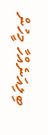ބިލިއަނެއްހާ މީހުން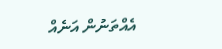އެއްތަނުން އަނެއް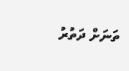ތަނަށް ދަތުރު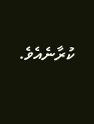ކުރާނެއެވެ.